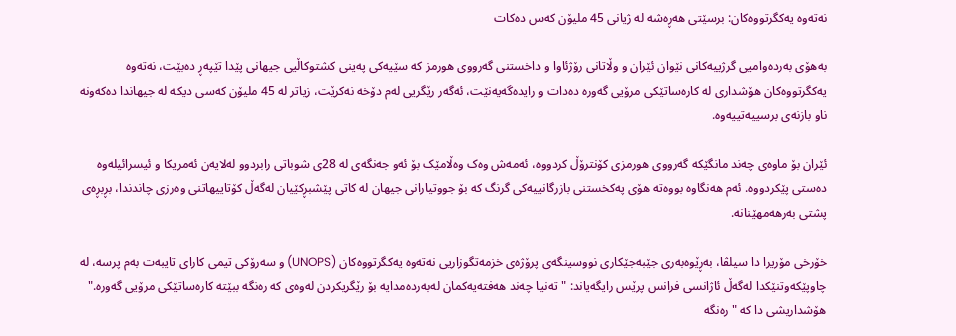نەتەوە یەکگرتووەکان: برسێتی هەڕەشە لە ژیانی 45 ملیۆن کەس دەکات

بەهۆی بەردەوامیی گرژییەکانی نێوان ئێران و وڵاتانی رۆژئاوا و داخستنی گەرووی هورمز کە سێیەکی پەینی کشتوکاڵیی جیهانی پێدا تێپەڕ دەبێت، نەتەوە یەکگرتووەکان هۆشداری لە کارەساتێکی مرۆیی گەورە دەدات و رایدەگەیەنێت، ئەگەر رێگریی لەم دۆخە نەکرێت، زیاتر لە 45 ملیۆن کەسی دیکە لە جیهاندا دەکەونە ناو بازنەی برسییەتییەوە.

ئێران بۆ ماوەی چەند مانگێکە گەرووی هورمزی کۆنترۆڵ کردووە، ئەمەش وەک وەڵامێک بۆ ئەو جەنگەی لە 28ی شوباتی رابردوو لەلایەن ئەمریکا و ئیسرائیلەوە دەستی پێکردووە. ئەم هەنگاوە بووەتە هۆی پەکخستنی بازرگانییەکی گرنگ کە بۆ جووتیارانی جیهان لە کاتی پێشبڕکێیان لەگەڵ کۆتاییهاتنی وەرزی چاندندا، بڕبڕەی پشتی بەرهەمهێنانە.

خۆرخی مۆریرا دا سیلڤا، بەڕێوەبەری جێبەجێکاری نووسینگەی پرۆژەی خزمەتگوزاریی نەتەوە یەکگرتووەکان (UNOPS) و سەرۆکی تیمی کارای تایبەت بەم پرسە، لە چاوپێکەوتنێکدا لەگەڵ ئاژانسی فرانس پرێس رایگەیاند: "تەنیا چەند هەفتەیەکمان لەبەردەمدایە بۆ رێگریکردن لەوەی کە رەنگە ببێتە کارەساتێکی مرۆیی گەورە." هۆشداریشی دا کە "رەنگە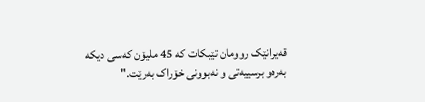قەیرانێک روومان تێبکات کە 45 ملیۆن کەسی دیکە بەرەو برسییەتی و نەبوونی خۆراک بەرێت."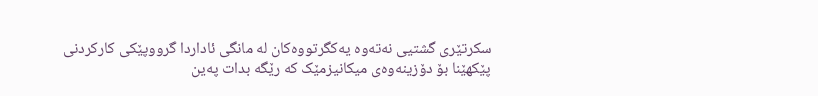سکرتێری گشتیی نەتەوە یەکگرتووەکان لە مانگی ئاداردا گرووپێکی کارکردنی پێکهێنا بۆ دۆزینەوەی میکانیزمێک کە رێگە بدات پەین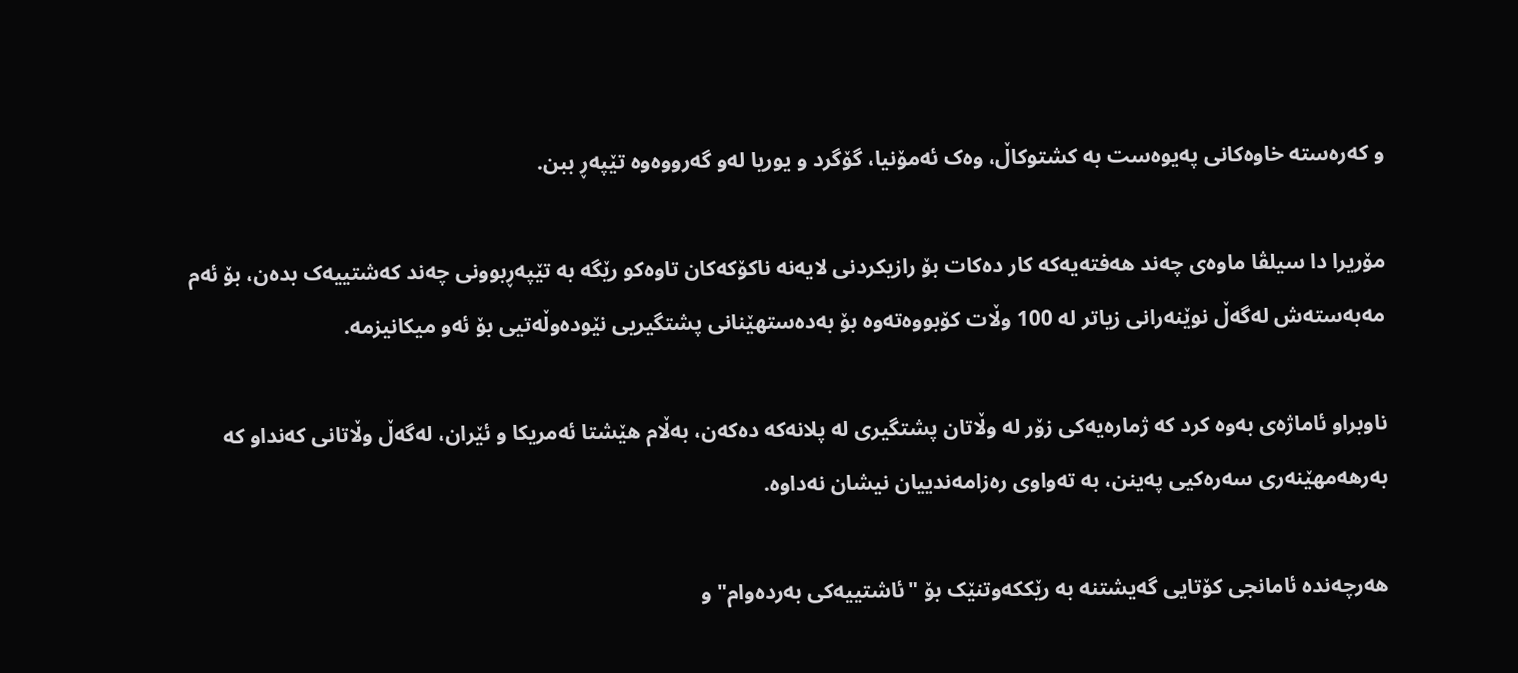و کەرەستە خاوەکانی پەیوەست بە کشتوکاڵ، وەک ئەمۆنیا، گۆگرد و یوریا لەو گەرووەوە تێپەڕ ببن.

مۆریرا دا سیلڤا ماوەی چەند هەفتەیەکە کار دەکات بۆ رازیکردنی لایەنە ناکۆکەکان تاوەکو رێگە بە تێپەڕبوونی چەند کەشتییەک بدەن، بۆ ئەم مەبەستەش لەگەڵ نوێنەرانی زیاتر لە 100 وڵات کۆبووەتەوە بۆ بەدەستهێنانی پشتگیریی نێودەوڵەتیی بۆ ئەو میکانیزمە.

ناوبراو ئاماژەی بەوە کرد کە ژمارەیەکی زۆر لە وڵاتان پشتگیری لە پلانەکە دەکەن، بەڵام هێشتا ئەمریکا و ئێران، لەگەڵ وڵاتانی کەنداو کە بەرهەمهێنەری سەرەکیی پەینن، بە تەواوی رەزامەندییان نیشان نەداوە.

هەرچەندە ئامانجی کۆتایی گەیشتنە بە رێککەوتنێک بۆ "ئاشتییەکی بەردەوام" و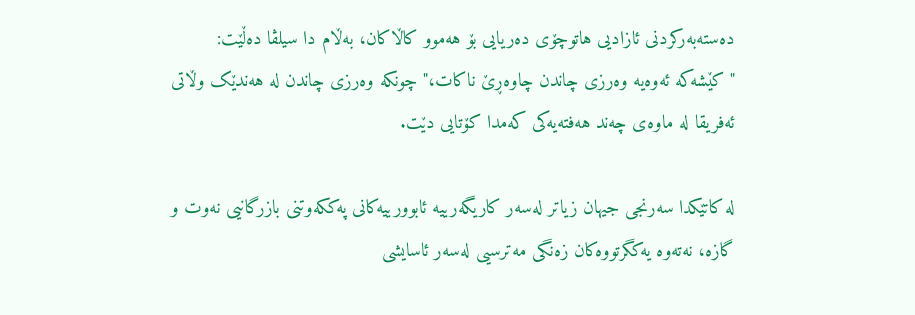دەستەبەرکردنی ئازادیی هاتوچۆی دەریایی بۆ هەموو کاڵاکان، بەڵام دا سیلڤا دەڵێت: "کێشەکە ئەوەیە وەرزی چاندن چاوەڕێ ناکات،" چونکە وەرزی چاندن لە هەندێک وڵاتی ئەفریقا لە ماوەی چەند هەفتەیەکی کەمدا کۆتایی دێت.

لە کاتێکدا سەرنجی جیهان زیاتر لەسەر کاریگەرییە ئابوورییەکانی پەککەوتنی بازرگانیی نەوت و گازە، نەتەوە یەکگرتووەکان زەنگی مەترسیی لەسەر ئاسایشی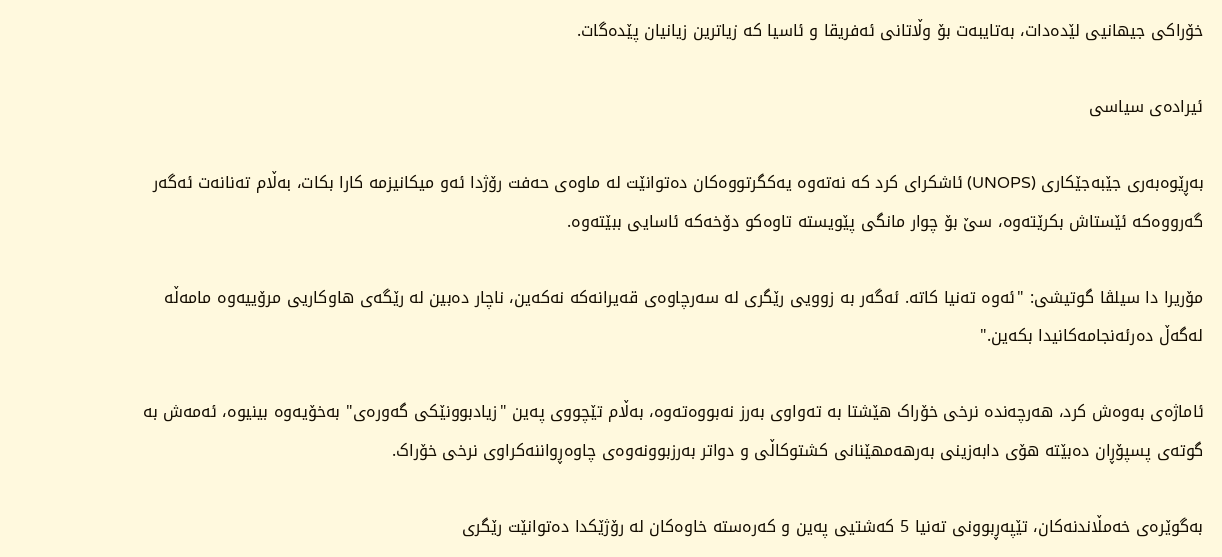خۆراکی جیهانیی لێدەدات، بەتایبەت بۆ وڵاتانی ئەفریقا و ئاسیا کە زیاترین زیانیان پێدەگات.

ئیرادەی سیاسی

بەڕێوەبەری جێبەجێکاری (UNOPS) ئاشکرای کرد کە نەتەوە یەکگرتووەکان دەتوانێت لە ماوەی حەفت رۆژدا ئەو میکانیزمە کارا بکات، بەڵام تەنانەت ئەگەر گەرووەکە ئێستاش بکرێتەوە، سێ بۆ چوار مانگی پێویستە تاوەکو دۆخەکە ئاسایی ببێتەوە.

مۆریرا دا سیلڤا گوتیشی: "ئەوە تەنیا کاتە. ئەگەر بە زوویی رێگری لە سەرچاوەی قەیرانەکە نەکەین، ناچار دەبین لە رێگەی هاوکاریی مرۆییەوە مامەڵە لەگەڵ دەرئەنجامەکانیدا بکەین."

ئاماژەی بەوەش کرد، هەرچەندە نرخی خۆراک هێشتا بە تەواوی بەرز نەبووەتەوە، بەڵام تێچووی پەین "زیادبوونێکی گەورەی" بەخۆیەوە بینیوە، ئەمەش بە گوتەی پسپۆڕان دەبێتە هۆی دابەزینی بەرهەمهێنانی کشتوکاڵی و دواتر بەرزبوونەوەی چاوەڕواننەکراوی نرخی خۆراک.

بەگوێرەی خەمڵاندنەکان، تێپەڕبوونی تەنیا 5 کەشتیی پەین و کەرەستە خاوەکان لە رۆژێکدا دەتوانێت رێگری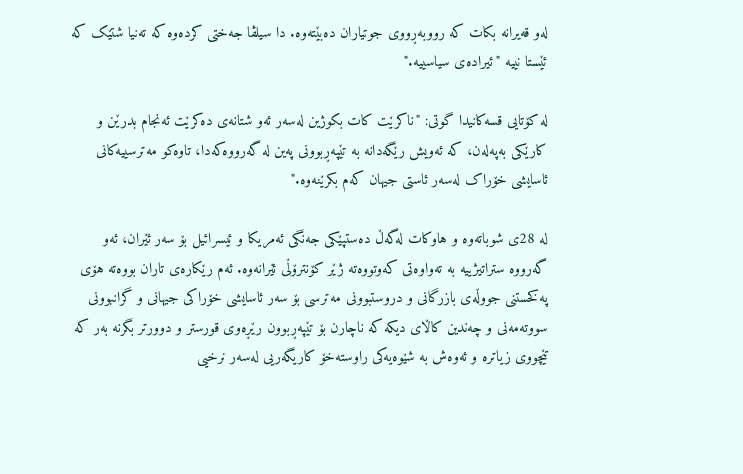لەو قەیرانە بکات کە رووبەڕووی جوتیاران دەبێتەوە. دا سیلڤا جەختی کردەوە کە تەنیا شتێک کە ئێستا نییە "ئیرادەی سیاسییە."

لە کۆتایی قسەکانیدا گوتی: "ناکرێت کات بکوژین لەسەر ئەو شتانەی دەکرێت ئەنجام بدرێن و کارێکی بەپەلەن، کە ئەویش رێگەدانە بە تێپەڕبوونی پەین لە گەرووەکەدا، تاوەکو مەترسییەکانی ئاسایشی خۆراک لەسەر ئاستی جیهان کەم بکرێنەوە."

لە 28ی شوباتەوە و هاوکات لەگەڵ دەستپێکی جەنگی ئەمریکا و ئیسرائیل بۆ سەر ئێران، ئەو گەرووە ستراتیژییە بە تەواوەتی کەوتووەتە ژێر کۆنترۆڵی ئێرانەوە. ئەم رێکارەی تاران بووەتە هۆی پەکخستنی جووڵەی بازرگانی و دروستبوونی مەترسی بۆ سەر ئاسایشی خۆراکی جیهانی و گرانبوونی سووتەمەنی و چەندین کاڵای دیکە کە ناچارن بۆ تێپەڕبوون رێڕەوی قورستر و دوورتر بگرنە بەر کە تێچووی زیاترە و ئەوەش بە شێوەیەکی راوستەخۆ کاریگەریی لەسەر نرخیی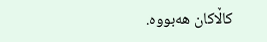کاڵاکان هەبووە.